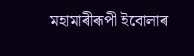মহামাৰীৰূপী ইবোলাৰ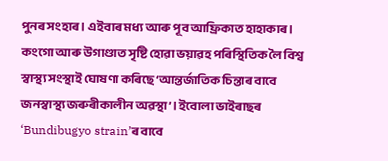পুনৰ সংহাৰ। এইবাৰ মধ্য আৰু পূব আফ্ৰিকাত হাহাকাৰ। কংগো আৰু উগাণ্ডাত সৃষ্টি হোৱা ভয়াৱহ পৰিস্থিতিক লৈ বিশ্ব স্বাস্থ্য সংস্থাই ঘোষণা কৰিছে ‘আন্তৰ্জাতিক চিন্তাৰ বাবে জনস্বাস্থ্য জৰুৰীকালীন অৱস্থা’। ইবোলা ভাইৰাছৰ ‘Bundibugyo strain’ৰ বাবে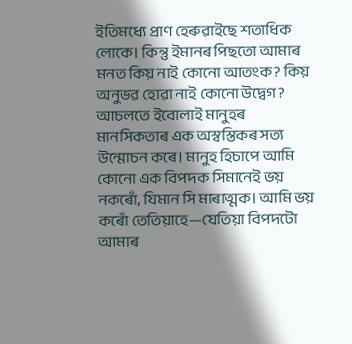ইতিমধ্যে প্ৰাণ হেৰুৱাইছে শতাধিক লোকে। কিন্তু ইমানৰ পিছতো আমাৰ মনত কিয় নাই কোনো আতংক? কিয় অনুভৱ হোৱা নাই কোনো উদ্বেগ?
আচলতে ইবোলাই মানুহৰ মানসিকতাৰ এক অস্বস্তিকৰ সত্য উন্মোচন কৰে। মানুহ হিচাপে আমি কোনো এক বিপদক সিমানেই ভয় নকৰোঁ, যিমান সি মাৰাত্মক। আমি ভয় কৰোঁ তেতিয়াহে—যেতিয়া বিপদটো আমাৰ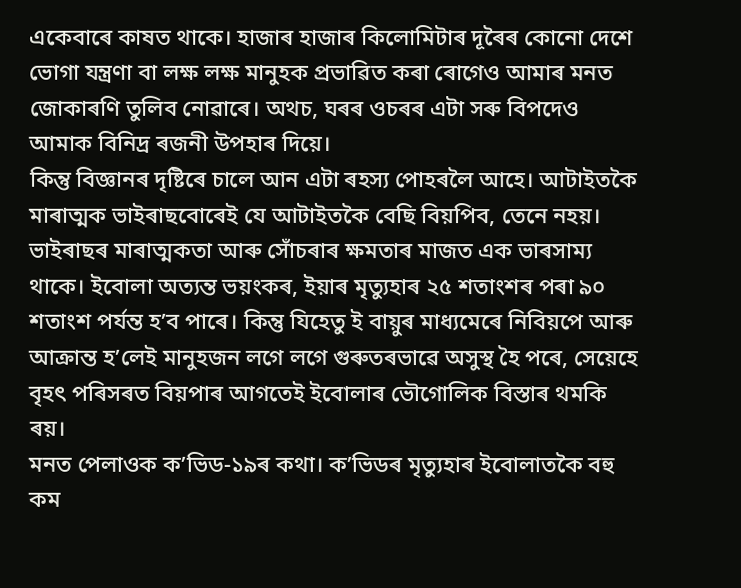একেবাৰে কাষত থাকে। হাজাৰ হাজাৰ কিলোমিটাৰ দূৰৈৰ কোনো দেশে ভোগা যন্ত্ৰণা বা লক্ষ লক্ষ মানুহক প্ৰভাৱিত কৰা ৰোগেও আমাৰ মনত জোকাৰণি তুলিব নোৱাৰে। অথচ, ঘৰৰ ওচৰৰ এটা সৰু বিপদেও আমাক বিনিদ্ৰ ৰজনী উপহাৰ দিয়ে।
কিন্তু বিজ্ঞানৰ দৃষ্টিৰে চালে আন এটা ৰহস্য পোহৰলৈ আহে। আটাইতকৈ মাৰাত্মক ভাইৰাছবোৰেই যে আটাইতকৈ বেছি বিয়পিব, তেনে নহয়। ভাইৰাছৰ মাৰাত্মকতা আৰু সোঁচৰাৰ ক্ষমতাৰ মাজত এক ভাৰসাম্য থাকে। ইবোলা অত্যন্ত ভয়ংকৰ, ইয়াৰ মৃত্যুহাৰ ২৫ শতাংশৰ পৰা ৯০ শতাংশ পৰ্যন্ত হ’ব পাৰে। কিন্তু যিহেতু ই বায়ুৰ মাধ্যমেৰে নিবিয়পে আৰু আক্ৰান্ত হ’লেই মানুহজন লগে লগে গুৰুতৰভাৱে অসুস্থ হৈ পৰে, সেয়েহে বৃহৎ পৰিসৰত বিয়পাৰ আগতেই ইবোলাৰ ভৌগোলিক বিস্তাৰ থমকি ৰয়।
মনত পেলাওক ক’ভিড-১৯ৰ কথা। ক’ভিডৰ মৃত্যুহাৰ ইবোলাতকৈ বহু কম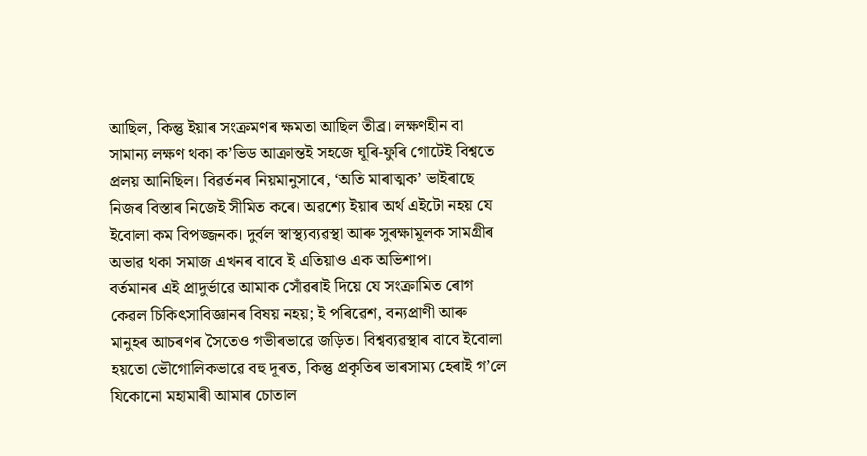আছিল, কিন্তু ইয়াৰ সংক্ৰমণৰ ক্ষমতা আছিল তীব্ৰ। লক্ষণহীন বা সামান্য লক্ষণ থকা ক’ভিড আক্ৰান্তই সহজে ঘূৰি-ফুৰি গোটেই বিশ্বতে প্ৰলয় আনিছিল। বিৱৰ্তনৰ নিয়মানুসাৰে, ‘অতি মাৰাত্মক’ ভাইৰাছে নিজৰ বিস্তাৰ নিজেই সীমিত কৰে। অৱশ্যে ইয়াৰ অৰ্থ এইটো নহয় যে ইবোলা কম বিপজ্জনক। দুৰ্বল স্বাস্থ্যব্যৱস্থা আৰু সুৰক্ষামূলক সামগ্ৰীৰ অভাৱ থকা সমাজ এখনৰ বাবে ই এতিয়াও এক অভিশাপ।
বৰ্তমানৰ এই প্ৰাদুৰ্ভাৱে আমাক সোঁৱৰাই দিয়ে যে সংক্ৰামিত ৰোগ কেৱল চিকিৎসাবিজ্ঞানৰ বিষয় নহয়; ই পৰিৱেশ, বন্যপ্ৰাণী আৰু মানুহৰ আচৰণৰ সৈতেও গভীৰভাৱে জড়িত। বিশ্বব্যৱস্থাৰ বাবে ইবোলা হয়তো ভৌগোলিকভাৱে বহু দূৰত, কিন্তু প্ৰকৃতিৰ ভাৰসাম্য হেৰাই গ’লে যিকোনো মহামাৰী আমাৰ চোতাল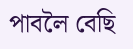পাবলৈ বেছি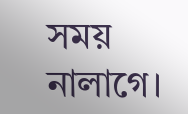সময় নালাগে।